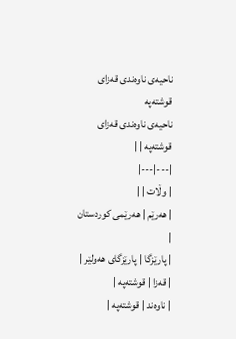ناحیەی ناوەندی قەزای قوشتەپە
ناحیەی ناوەندی قەزای قوشتەپە | |
|---|---|
| وڵات | |
| ھەرێم | ھەرێمی کوردستان |
| پارێزگا | پارێزگای ھەولێر |
| قەزا | قوشتەپە |
| ناوەند | قوشتەپە |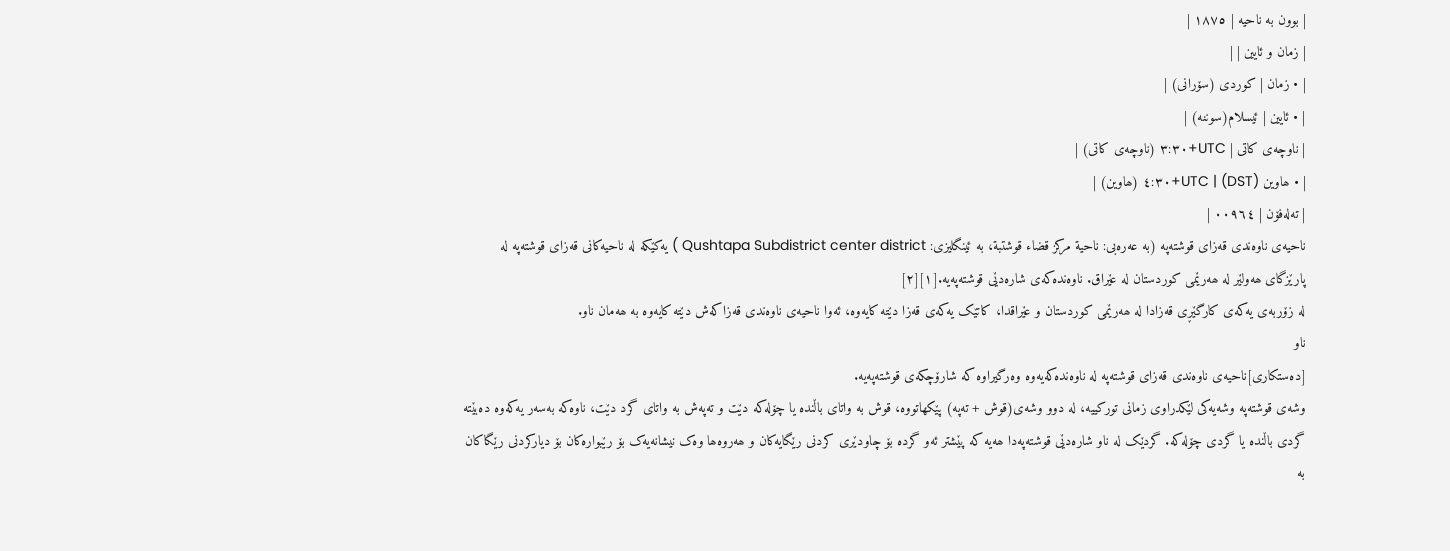| بوون بە ناحیە | ١٨٧٥ |
| زمان و ئایین | |
| • زمان | کوردی (سۆرانی) |
| • ئایین | ئیسلام(سوننە) |
| ناوچەی کاتی | UTC+٣:٣٠ (ناوچەی کاتی) |
| • ھاوین (DST) | UTC+٤:٣٠ (ھاوین) |
| تەلەفۆن | ٠٠٩٦٤ |
ناحیەی ناوەندی قەزای قوشتەپە (بە عەرەبی: ناحیة مرکز قضاء قوشتبة، بە ئینگلیزی: Qushtapa Subdistrict center district ) یەکێکە لە ناحیەکانی قەزای قوشتەپە لە پارێزگای ھەولێر لە ھەرێمی کوردستان لە عێراق. ناوەندەکەی شارەدێی قوشتەپەیە.[١][٢]
لە زۆربەی یەکەی کارگێڕی قەزادا لە ھەرێمی کوردستان و عێراقدا، کاتێک یەکەی قەزا دێتە کایەوە، ئەوا ناحیەی ناوەندی قەزاکەش دێتە کایەوە بە ھەمان ناو.
ناو
[دەستکاری]ناحیەی ناوەندی قەزای قوشتەپە لە ناوەندەکەیەوە وەرگیراوە کە شارۆچکەی قوشتەپەیە.
وشەی قوشتەپە وشەیەکی لێکدراوی زمانی تورکییە، لە دوو وشەی(قوش + تەپە) پێکھاتووە، قوش بە واتای باڵندە یا چۆلەکە دێت و تەپەش بە واتای گرد دێت، ناوەکە بەسەر یەکەوە دەبێتە گردی باڵندە یا گردی چۆلەکە. گردێک لە ناو شارەدێی قوشتەپەدا ھەیە کە پێشتر ئەو گردە بۆ چاودێری کردنی رێگایەکان و ھەروەھا وەک نیشانەیەک بۆ رێبوارەکان بۆ دیارکردنی رێگاکان بە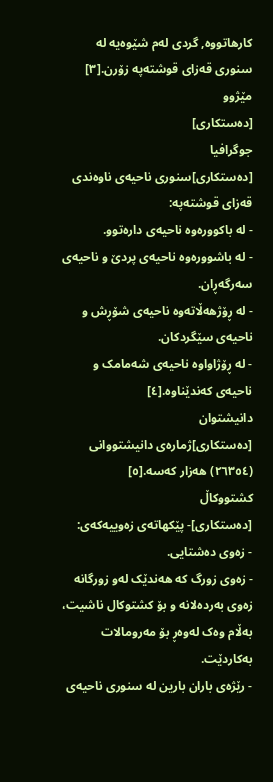کارھاتووە, گردی لەم شێوەیە لە سنوری قەزای قوشتەپە زۆرن.[٣]
مێژوو
[دەستکاری]
جوگرافیا
[دەستکاری]سنوری ناحیەی ناوەندی قەزای قوشتەپە:
- لە باکوورەوە ناحیەی دارەتوو.
- لە باشوورەوە ناحیەی پردێ و ناحیەی سەرگەڕان.
- لە ڕۆژھەڵاتەوە ناحیەی شۆڕش و ناحیەی سێگردکان.
- لە ڕۆژاواوە ناحیەی شەمامک و ناحیەی کەندێناوە.[٤]
دانیشتوان
[دەستکاری]ژمارەی دانیشتووانی (٢٦٣٥٤) ھەزار کەسە.[٥]
کشتووکاڵ
[دەستکاری]- پێکھاتەی زەوییەکەی:
- زەوی دەشتایی.
- زەوی زورگ کە ھەندێک لەو زورگانە زەوی بەردەلانە و بۆ کشتوکال ناشیت، بەڵام وەک لەوەڕ بۆ مەرومالات بەکاردێت.
- رێژەی باران بارین لە سنوری ناحیەی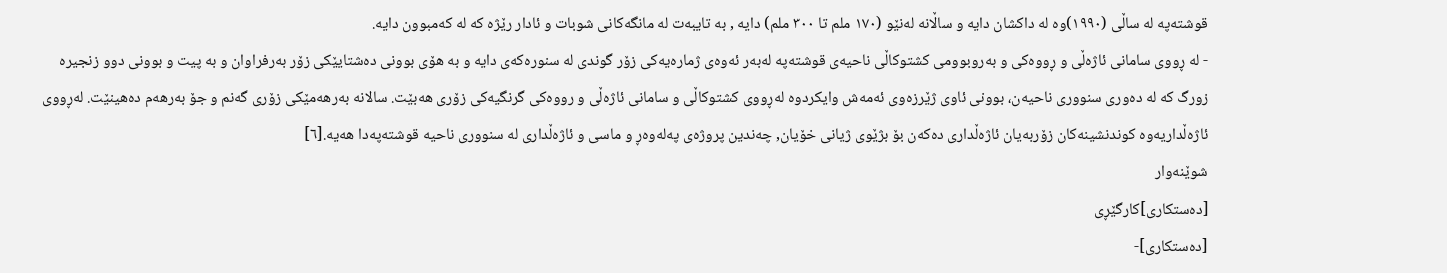قوشتەپە لە ساڵی (١٩٩٠)وە لە داکشان دایە و ساڵانە لەنێو (١٧٠ ملم تا ٣٠٠ ملم) دایە , بە تایبەت لە مانگەکانی شوبات و ئادار رێژە کە لە کەمبوون دایە.
- لە ڕووی سامانی ئاژەڵی و ڕووەکی و بەروبوومی کشتوکاڵی ناحیەی قوشتەپە لەبەر ئەوەی ژمارەیەکی زۆر گوندی لە سنورەکەی دایە و بە ھۆی بوونی دەشتایێکی زۆر بەرفراوان و بە پیت و بوونی دوو زنجیرە زورگ کە لە دەوری سنووری ناحیەن، بوونی ئاوی ژێرزەوی ئەمەش وایکردوە لەڕووی کشتوکاڵی و سامانی ئاژەڵی و رووەکی گرنگیەکی زۆری ھەبێت. سالانە بەرھەمێکی زۆری گەنم و جۆ بەرھەم دەھینێت. لەڕووی ئاژەڵداریەوە کوندنشینەکان زۆربەیان ئاژەڵداری دەکەن بۆ بژێوی ژیانی خۆیان, چەندین پروژەی پەلەوەڕ و ماسی و ئاژەڵداری لە سنووری ناحیە قوشتەپەدا ھەیە.[٦]
شوێنەوار
[دەستکاری]کارگێڕی
[دەستکاری]-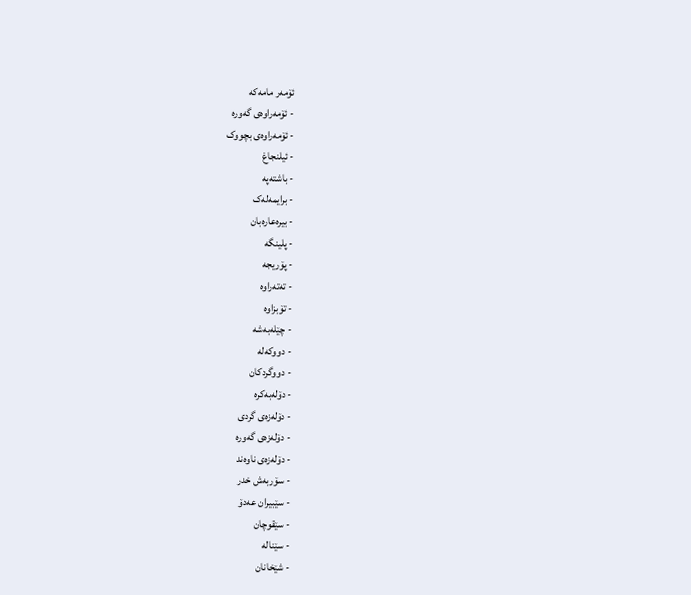ئۆمەر مامەکە
- ئۆمەراوەی گەورە
- ئۆمەراوەی بچووک
- ئیلنجاغ
- باشتەپە
- برایمەلەک
- بیرەعارەبان
- پلینگە
- پۆریجە
- تەتەراوە
- تۆبزاوە
- چێلەبەشە
- دووکەلە
- دووگردکان
- دۆلەبەکرە
- دۆلەزەی گردی
- دۆلەزەی گەورە
- دۆلەزەی ناوەند
- سۆربەش خدر
- سێبیران عەدۆ
- سێقوچان
- سێنالە
- شێخانان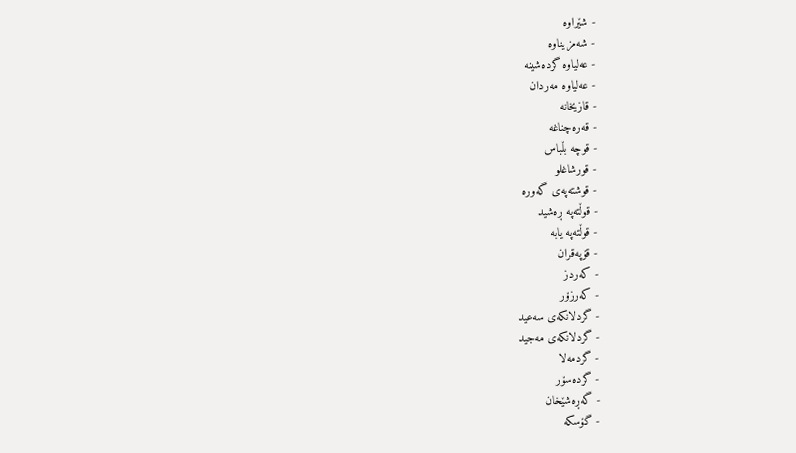- شێراوە
- شەمزیناوە
- عەلیاوە گردەشینە
- عەلیاوە مەردان
- قازیخانە
- قەرەچناغە
- قوچە بڵباس
- قورشاغلو
- قوشتەپەی گەورە
- قوڵتەپە ڕەشید
- قوڵتەپە یابە
- قۆپەقران
- کەردز
- کەرزۆر
- گردلانکەی سەعید
- گردلانکەی مەجید
- گردمەلا
- گردەسۆر
- گەڕەشێخان
- گۆسکە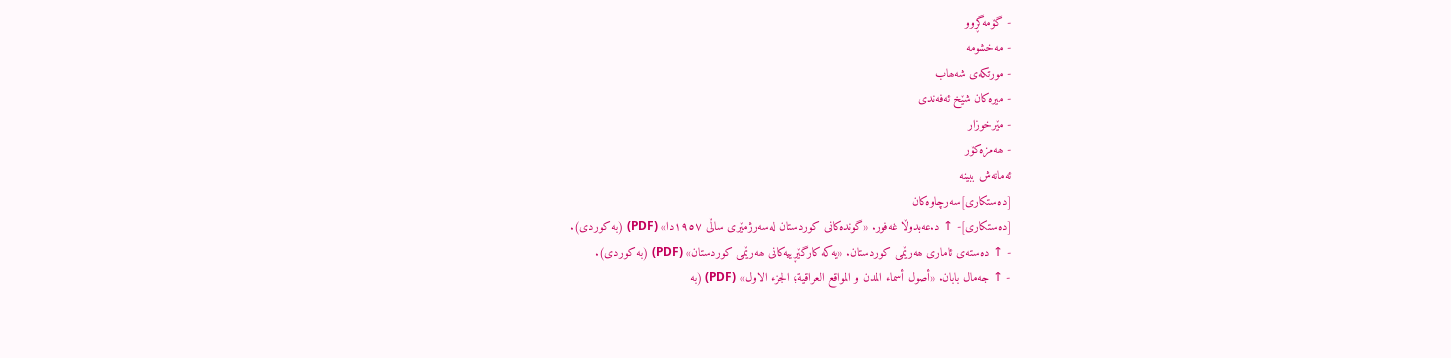- گۆمەگڕوو
- مەخشومە
- مورتکەی شەھاب
- میرەکان شێخ ئەفەندی
- مێرخوزار
- ھەمزەکۆر
ئەمانەش ببینە
[دەستکاری]سەرچاوەکان
[دەستکاری]- ↑ د.عەبدوڵا غەفور. «گوندەکانی کوردستان لەسەرژمێری ساڵی ١٩٥٧دا» (PDF) (بە کوردی).
- ↑ دەستەی ئاماری ھەرێمی کوردستان. «یەکە کارگێڕییەکانی ھەرێمی کوردستان» (PDF) (بە کوردی).
- ↑ جەمال بابان. «أصول أسماء المدن و المواقع العراقیة؛ الجزء الاول» (PDF) (بە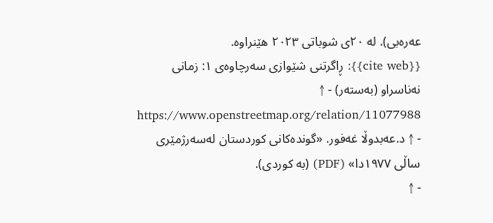عەرەبی). لە ٢٠ی شوباتی ٢٠٢٣ ھێنراوە.
{{cite web}}: ڕاگرتنی شێوازی سەرچاوەی ١: زمانی نەناسراو (بەستەر) - ↑ https://www.openstreetmap.org/relation/11077988
- ↑ د.عەبدوڵا غەفور. «گوندەکانی کوردستان لەسەرژمێری ساڵی ١٩٧٧دا» (PDF) (بە کوردی).
- ↑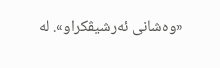«وەشانی ئەرشیڤکراو». لە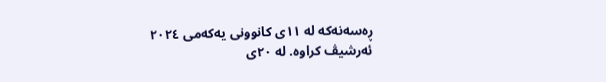ڕەسەنەکە لە ١١ی کانوونی یەکەمی ٢٠٢٤ ئەرشیڤ کراوە. لە ٢٠ی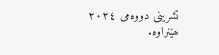تشرینی دووەمی ٢٠٢٤ ھێنراوە.